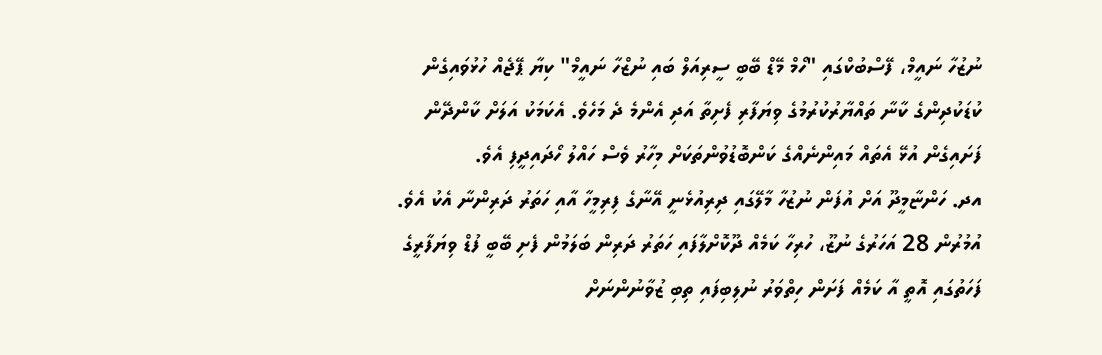ނުޒުހާ ނައީމް، ފޭސްބުކްގައި "ހޯމް މޭޑް ބޭބީ ސީރިއަލް ބައި ނުޒްހާ ނައީމް" ކިޔާ ޕޭޖެއް ހުޅުވައިގެން ކުޑަކުދިންގެ ކާނާ ތައްޔާރުކުރުމުގެ ވިޔަފާރި ފެށިތާ އަދި އެންމެ ދެ މަހެވެ. އެކަމަކު އަލަށް ކާންދޭން ފަށައިގެން އުޅޭ އެތައް މައިންނެއްގެ ކަންބޮޑުވުންތަކަށް މިހާރު ވެސް ހައްލު ހޯދައިދީފި އެވެ.
އދ. ހަންޏާމީދޫ އަށް އުފަން ނުޒުހާ މާލޭގައި ދިރިއުޅެނީ އޭނާގެ ފިރިމީހާ އާއި ހަތަރު ދަރިންނާ އެކު އެވެ. އުމުރުން 28 އަހަރުގެ ނުޒޫ، ހުރިހާ ކަމެއް ދޫކޮށްލާފައި ހަތަރު ދަރިން ބަލަމުން ފެށި ބޭބީ ފުޑް ވިޔަފާރީގެ ފަހަތުގައި އޮތީ އާ ކަމެއް ފަށަން ހިތްވަރު ނުލިބިފައި ތިބި ޒުވާނުންނަށް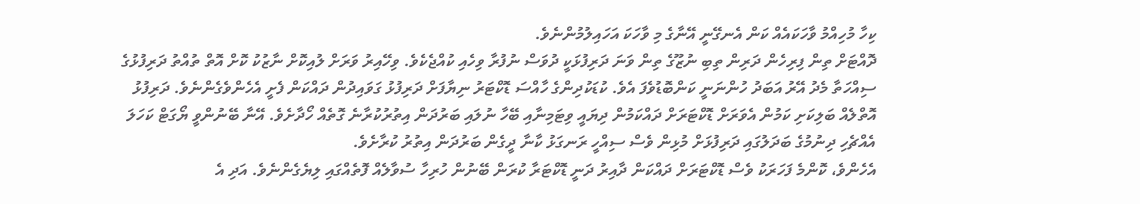ކިހާ މުހިއްމު ވާހަކައެއް ކަން އެނގޭނީ އޭނާގެ މި ވާހަކަ އަހައިލުމުންނެވެ.
ދޮއްޓަށް ތިން ފިރިހެން ދަރިން ތިބި ނުޒޫގެ ތިން ވަނަ ދަރިފުޅަކީ ދުވަސް ނުފުރާ ވިހެއި ކުއްޖެކެވެ. ވިހޭއިރު ވަރަށް ލުއިކޮށް ނާޒުކު ކޮށް އޮތް ތުއްތު ދަރިފުޅުގެ ސިއްހަތާ މެދު އޭރު އަބަދު ހުންނަނީ ކަންބޮޑުވެފަ އެވެ. ކުޑަކުދިންގެ ހާއްސަ ޑޮކްޓަރު ނިޔާފަށް ދަރިފުޅު ގަވައިދުން ދައްކަން ފެށީ އެހެންވެގެންނެވެ. ދަރިފުޅު އޮތްލެއް ބަލިކަށި ކަމުން އެވަރަށް ޑޮކްޓަރަށް ދައްކަމުން ދިޔައީ ވިޓަމިނާއި ބޭހާ ނުލައި ބަރުދަން އިތުރުކުރާނެ ގޮތެއް ހޯދާށެވެ. އޭނާ ބޭނުންވީ ޔޯގަޓް ކަހަލަ އެއްޗެހި ދިނުމުގެ ބަދަލުގައި ދަރިފުޅަށް މުޅިން ވެސް ސިއްހީ ރަނގަޅު ކާނާ ދީގެން ބަރުދަން އިތުރު ކުރާށެވެ.
އެހެންވެ، ކޮންމެ ފަހަރަކު ވެސް ޑޮކްޓަރަށް ދައްކަން ދާއިރު ދަނީ ޑޮކްޓަރާ ކުރަން ބޭނުން ހުރިހާ ސުވާލެއް ފޮތެއްގައި ލިޔެގެންނެވެ. އަދި އެ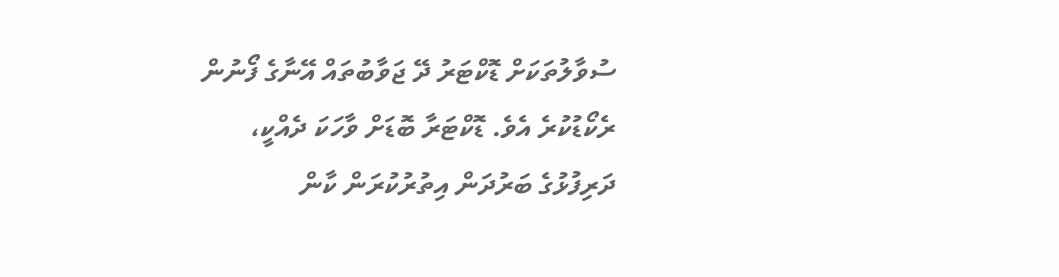ސުވާލުތަކަށް ޑޮކްޓަރު ދޭ ޖަވާބުތައް އޭނާގެ ފޯނުން ރެކޯޑުކުރެ އެވެ. ޑޮކްޓަރާ ބޮޑަށް ވާހަކަ ދެއްކީ، ދަރިފުޅުގެ ބަރުދަން އިތުރުކުރަން ކާން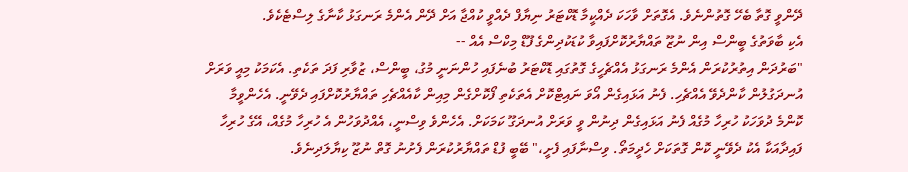ދޭންވީ ގޮތާ ބެހޭ ގޮތުންނެވެ. އެގޮތަށް ވާހަކަ ދެއްކީމާ ޑޮކްޓަރު ނިޔާފް ދެއްވީ ކުއްޖާ އަށް ދޭން އެންމެ ރަނގަޅު ކާނާގެ ލިސްޓެކެވެ.
އެކި ބާވަތުގެ ބީންސް އިން ނުޒޫ ތައްޔާރުކޮށްފައިވާ ކުޑަކުދިންގެ ފޫޑް މިކްސް އެއް --
"ބަރުދަން އިތުރުކުރަން އެންމެ ރަނގަޅު އެއްޗެހީގެ ގޮތުގައި ޑޮކްޓަރު ބުނެފައި ހުންނަނީ މުގު، ބީންސް، ޒުވާރި ފަދަ ތަކެތި. އެކަމަކު މިއީ ވަރަށް އުނދަގުލުން ކާންދެވޭ އެއްޗެހި. ފެނު އަޅައިގެން އޯވަ ނައިޓްކޮށް އެތަކެތި ފޯކޮށްގެން މިއިން ކާއެއްޗެހި ތައްޔާރުކޮށްފައި ދެވޭނީ. އެހެންވީމާ ކޮންމެ ދުވަހަކު ހުރިހާ މުގެއް ފެނު އަޅައިގެން ދިނުން ވީ ވަރަށް އުނދަގޫ ކަމަކަށް. އެހެންވެ ވިސްނީ، އެއްދުވަހުން އެ ހުރިހާ މުގެއް، އޭގެ ހުރިހާ ފައިދާއަކާ އެކު ދެވޭނީ ކޮން ގޮތަކަށް ހެދީމަތޯ. ވިސްނާފައި ފެށީ،" ބޭބީ ފުޑް ތައްޔާރުކުރަން ފެށުނު ގޮތް ނުޒޫ ކިޔާލަދިނެވެ.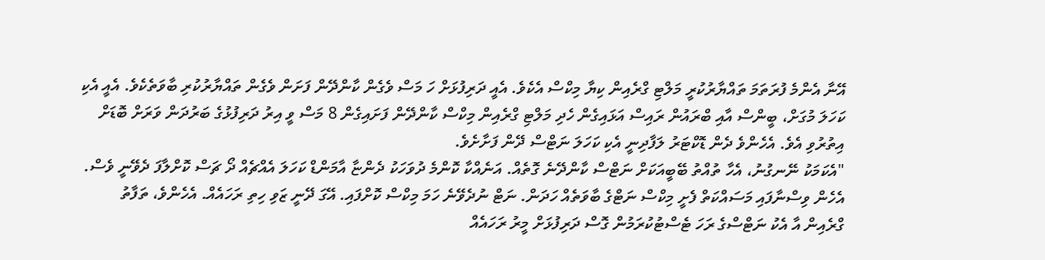އޭނާ އެންމެ ފުރަތަމަ ތައްޔާރުކުރީ މަލްޓި ގްރެއިން ކިޔާ މިކްސް އެކެވެ. އެއީ ދަރިފުޅަށް ހަ މަސް ވެގެން ކާންދޭން ފަށަން ވެގެން ތައްޔާރުކުރި ބާވަތެކެވެ. އެއީ އެކި ކަހަލަ މުގަށް، ބީންސް އާއި ބްރައުން ރައިސް އަޅައިގެން ހެދި މަލްޓި ގްރެއިން މިކްސް ކާންދޭން ފަށައިގެން 8 މަސް ވީ އިރު ދަރިފުޅުގެ ބަރުދަން ވަރަށް ބޮޑަށް އިތުރުވި އެވެ. އެހެންވެ ދެން ޑޮކްޓަރު ލަފާދިނީ އެކި ކަހަލަ ނަޓްސް ދޭން ފަށާށެވެ.
"އެކަމަކު ނޭނގުނު، އެހާ ތުއްތު ބޭބީއަކަށް ނަޓްސް ކާންދޭނެ ގޮތެއް. އަނެއްކާ ކޮންމެ ދުވަހަކު ދެންޏާ އާމަންޑް ކަހަލަ އެއްޗެއް ދޯ ޗަސް ކޮށްލާފަ ދެވޭނީ ވެސް. އެހެން ވިސްނާފައި މަސައްކަތް ފެށީ މިކްސް ނަޓްގެ ބާވަތެއް ހަދަން. ނަޓް ނުދެވޭނެ ހަމަ މިކްސް ކޮށްފައި. އޭގަ ދޭނީ ޒަވި ހިތި ރަހައެއް. އެހެންވެ، ތަފާތު ގްރެއިން އާ އެކު ނަޓްސްގެ ރަހަ ޓެސްޓުކުރަމުން ގޮސް ދަރިފުޅަށް މީރު ރަހައެއް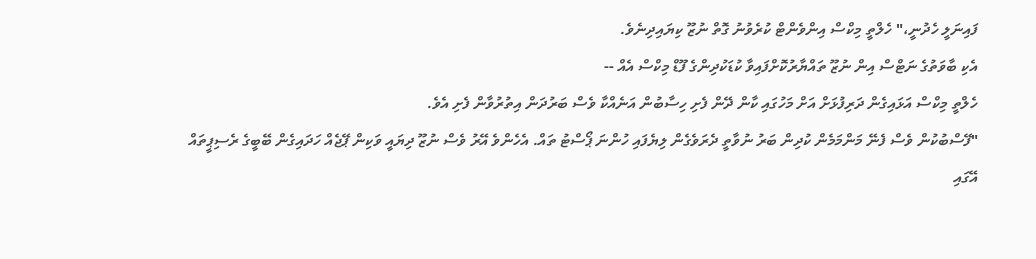ފައިނަލީ ހެދުނީ،" ހެލްތީ މިކްސް އިންވެންޓް ކުރެވުނު ގޮތް ނުޒޫ ކިޔައިދިނެވެ.
އެކި ބާވަތުގެ ނަޓްސް އިން ނުޒޫ ތައްޔާރުކޮށްފައިވާ ކުޑަކުދިންގެ ފޫޑް މިކްސް އެއް --
ހެލްތީ މިކްސް އަޅައިގެން ދަރިފުޅަށް އަށް މަހުގައި ކާން ދޭން ފެށި ހިސާބުން އަނެއްކާ ވެސް ބަރުދަން އިތުރުވާން ފެށި އެވެ.
"ފޭސްބުކުން ވެސް ފެނޭ މަންމަމެން ކުދިން ބަރު ނުވާތީ ދެރަވެގެން ލިޔެފައި ހުންނަ ޕޯސްޓު ތައް. އެހެންވެ އޭރު ވެސް ނުޒޫ ދިޔައީ ވަކިން ޕޭޖެއް ހަދައިގެން ބޭބީގެ ރެސިޕީތައް އޭގައި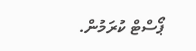ޕޯސްޓް ކުރަމުން.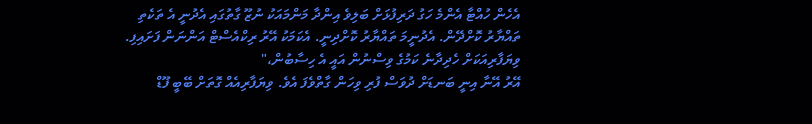އެހެން ހުއްޓާ އެންމެ ހަގު ދަރިފުޅަށް ބަލިވެ އިންދާ މަންމައަކު ނުޒޫ ގާތުގައި އެދުނީ އެ ތަކެތި ތައްޔާރު ކޮށްދޭން. އެދުނީމަ ތައްޔާރު ކޮށްދިނީ. އެކަމަކު އޭރު ރިކްއެސްޓް އަންނަން ފަށައިފި. ވިޔަފާރިއަކަށް ހެދިދާނެ ކަމުގެ ވިސްނުން އައީ އެ ހިސާބުން،"
އޭރު އޭނާ އިނީ ބަނޑަށް ދުވަސް ފުރި ވިހަން ގާތްވެފަ އެވެ. ވިޔަފާރިއެއް ގޮތަށް ބޭބީ ފޫޑް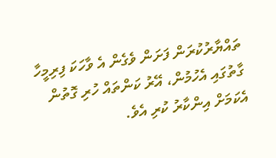ތައްޔާރުކުރަން ފަށަން ވެގެން އެ ވާހަކަ ފިރިމީހާ ގާތުގައި އެހުމުން، އޭރު ކަންތައް ހުރި ގޮތުން އެކަމަށް އިންކާރު ކުރި އެވެ.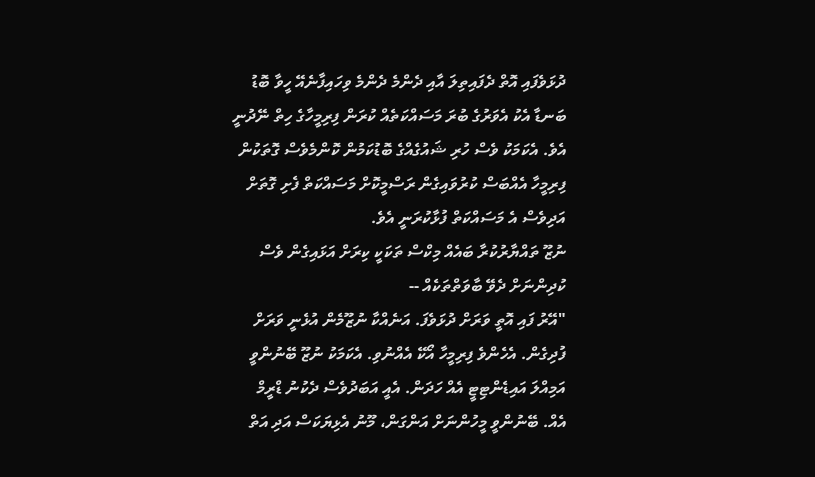ދުޅަވެފައި އޮތް ދެފައިތިލަ އާއި ދެންމެ ދެންމެ ވިހައިފާނެއޭ ހީވާ ބޮޑު ބަނޑާ އެކު އެވަރުގެ ބުރަ މަސައްކަތެއް ކުރަން ފިރިމީހާގެ ހިތް ނޭދުނީ އެވެ. އެކަމަކު ވެސް ހުރި ޝައުގެއްގެ ބޮޑުކަމުން ކޮންމެވެސް ގޮތަކުން ފިރިމީހާ އެއްބަސް ކުރުވައިގެން ރަސްމީކޮށް މަސައްކަތް ފެށި ގޮތަށް އަދިވެސް އެ މަސައްކަތް ފުޅާކުރަނީ އެވެ.
ނުޒޫ ތައްޔާރުކުރާ ބައެއް މިކްސް ތަކަކީ ކިރަށް އަޅައިގެން ވެސް ކުދިންނަށް ދެވޭ ބާވަތްތަކެއް --
"އޭރު ފައި އޮތީ ވަރަށް ދުޅަވެފަ. އަނެއްކާ ނުޒޫމެން އުޅެނީ ވަރަށް ފުދިގެން. އެހެންވެ ފިރިމީހާ އޯކޭ އެއްނުވި. އެކަމަކު ނުޒޫ ބޭނުންވީ އަމިއްލަ އައިޑެންޓިޓީ އެއް ހަދަން. އެއީ އަބަދުވެސް ދެކުނު ޑްރީމް އެއް. ބޭނުންވީ މީހުންނަށް އަންގަން، މޫނު އެޅިޔަކަސް އަދި އަތް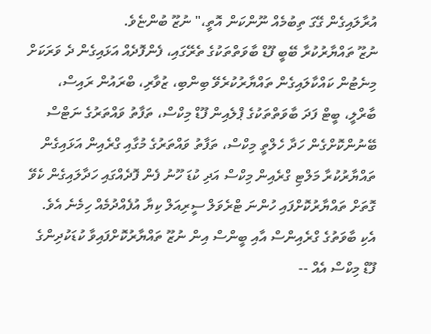އުރާލައިގެން ގޭގަ ތިބުމެއް ނޫންކަން އޮތީ،" ނުޒޫ ބުންޏެވެ.
ނުޒޫ ތައްޔާރުކުރާ ބޭބީ ފޫޑް ބާވަތްތަކުގެ ތެރޭގައި، ފެންފޮދެއް އަޅައިގެން ދެ ވަރަކަށް މިނެޓުން ކައްކާލައިގެން ތައްޔާރުކުރެވޭ ބިންބި، ޒުވާރި، ބްރައުން ރައިސް، ބާރްލީ، ބީޓް ފަދަ ބާވަތްތަކުގެ ޕްލެއިން ފޫޑް މިކްސް، ތަފާތު ވައްތަރުގެ ނަޓްސް ބޭނުންކޮށްގެން ހަދާ ހެލްތީ މިކްސް، ތަފާތު ވައްތަރުގެ މުގާއި ގްރެއިން އަޅައިގެން ތައްޔާރުކުރާ މަލްޓި ގްރެއިން މިކްސް އަދި ކުޑަ ހޫނު ފެން ފޮދެއްގައި ހަދާލައިގެން ކެވޭ ގޮތަށް ތައްޔާރުކޮށްފައި ހުންނަ ޓްރެވަލް ސީރިއަލް ކިޔާ އުފެއްދުމެއް ހިމެނެ އެވެ.
އެކި ބާވަތުގެ ގްރެއިންސް އާއި ބީންސް އިން ނުޒޫ ތައްޔާރުކޮށްފައިވާ ކުޑަކުދިންގެ ފޫޑް މިކްސް އެއް --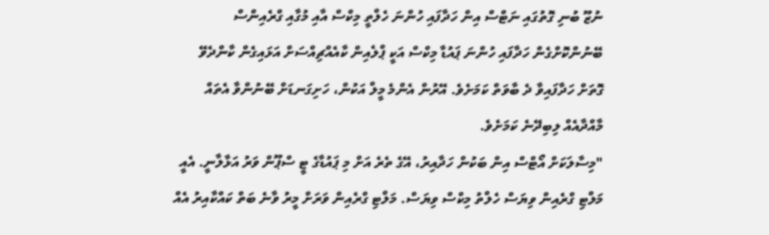ނުޒޫ ބުނި ގޮތުގައި ނަޓްސް އިން ހަދާފައި ހުންނަ ހެލްތީ މިކްސް އާއި މުގާއި ގްރެއިންސް ބޭނުންކޮށްގެން ހަދާފައި ހުންނަ ޕައުޑާ މިކްސް އަކީ ޕްލެއިން ކާއެއްޗިއްސަށް އަޅައިގެން ކާންދެވޭ ގޮތަށް ހަދާފައިވާ ދެ ބާވަތް ކަމަށެވެ. އޭރުން އެންމެ މީލް އަކުން، ހަށިގަނޑަށް ބޭނުންވާ އެތައް މާއްދާއެއް ލިބިދޭނެ ކަމަށެވެ.
"މިސާލަކަށް އޯޓްސް އިން ބަކުން ހަދާއިރު، އޭގެ ތެރެ އަށް މި ޕައުޑާގެ ޓީ ސްޕޫން ވަރު އަޅާލާނީ. އެއީ މަލްޓި ގްރެއިން ވިޔަސް ހެލްތު މިކްސް ވިޔަސް. މަލްޓި ގްރެއިން ވަރަށް މީރު ވާނެ ބަތް ކައްކާއިރު އެއް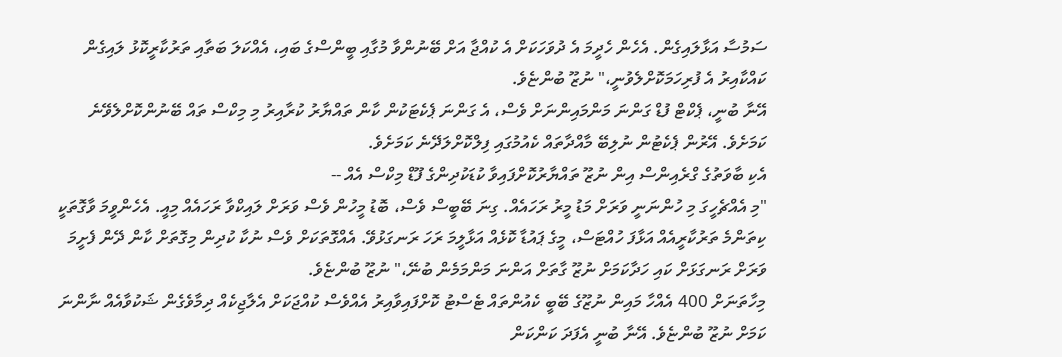ސަމުސާ އަޅާލައިގެން. އެހެން ހެދީމަ އެ ދުވަހަކަށް އެ ކުއްޖާ އަށް ބޭނުންވާ މުގާއި ބީންސްގެ ބައި، އެއްކަލަ ބަތާއި ތަރުކާރީކޮޅު ލައިގެން ކައްކާއިރު އެ ފުރިހަމަކޮށްލެވުނީ،" ނުޒޫ ބުންޏެވެ.
އޭނާ ބުނީ، ޕެކްޓް ފުޑް ގަންނަ މަންމައިންނަށް ވެސް، އެ ގަންނަ ޕެކެޓަކުން ކާން ތައްޔާރު ކުރާއިރު މި މިކްސް ތައް ބޭނުންކޮށްލެވޭނެ ކަމަށެވެ. އޭރުން ޕެކެޓުން ނުލިބޭ މާއްދާތައް ކެއުމުގައި ފިލްކޮށްލަދޭނެ ކަމަށެވެ.
އެކި ބާވަތުގެ ގްރެއިންސް އިން ނުޒޫ ތައްޔާރުކޮށްފައިވާ ކުޑަކުދިންގެ ފޫޑް މިކްސް އެއް --
"މި އެއްޗެހީގަ މި ހުންނަނީ ވަރަށް މަޑު މީރު ރަހައެއް. ގިނަ ބޭބީސް ވެސް، ބޮޑު މީހުން ވެސް ވަރަށް ލައިކްވާ ރަހައެއް މިއީ. އެހެންވީމަ ވާގޮތަކީ ކިތަންމެ ތަރުކާރީއެއް އަޅާފަ ހުއްޓަސް، މީގެ ޕައުޑާ ކޮޅެއް އަޅާލީމަ ރަހަ ރަނގަޅުވޭ. އެއްގޮތަކަށް ވެސް ނުކާ ކުދިން މިގޮތަށް ކާން ދޭން ފެށީމަ ވަރަށް ރަނގަޅަށް ކައި ހަދާކަމަށް ނުޒޫ ގާތަށް އަންނަ މަންމަމެން ބުނޭ،" ނުޒޫ ބުންޏެވެ.
މިހާތަނަށް 400 އެއްހާ މައިން ނުޒޫގެ ބޭބީ ކެއުންތައް ޓެސްޓު ކޮށްފައިވާއިރު އެއްވެސް ކުއްޖަކަށް އެލާޖިކެއް ދިމާވެގެން ޝަކުވާއެއް ނާންނަ ކަމަށް ނުޒޫ ބުންޏެވެ. އޭނާ ބުނީ އެފަދަ ކަންކަން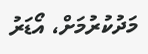މަދުކުރުމަށް، އޯޑަރު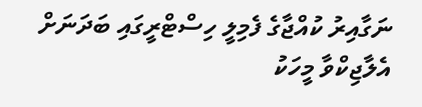ނަގާއިރު ކުއްޖާގެ ފެމިލީ ހިސްޓްރީގައި ބަދަނަށް އެލާޖިކްވާ މީހަކު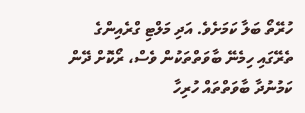ހުރޭތޯ ބަލާ ކަމަށެވެ. އަދި މަލްޓި ގްރެއިންގެ ތެރޭގައި ހިމެނޭ ބާވަތްތަކުން ވެސް، ރޯކޮށް ދޭން ކަމުނުދާ ބާވަތްތައް ހުރިހާ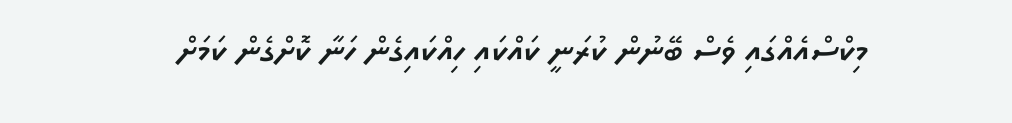މިކްސްއެއްގައި ވެސް ބޭނުން ކުރަނީ ކައްކައި ހިއްކައިގެން ހަނާ ކޮށްގެން ކަމަށް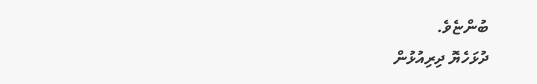ބުންޏެވެ.
ދުޅަހެޔޮ ދިރިއުޅުން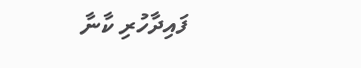ފައިދާހުރި ކާނާ